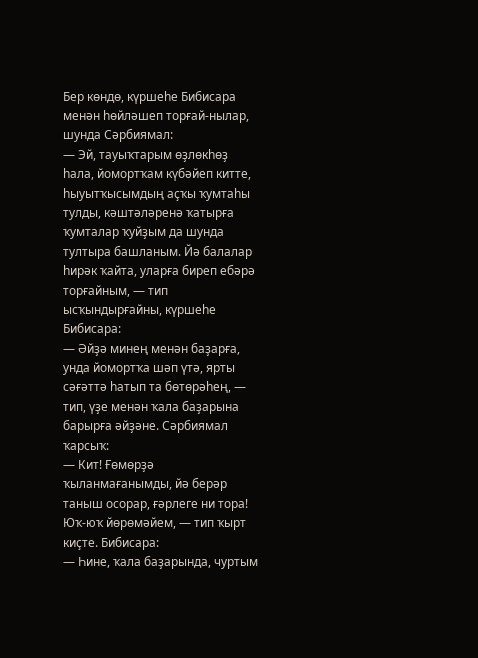Бер көндө, күршеһе Бибисара менән һөйләшеп торғай-нылар, шунда Сәрбиямал:
— Эй, тауыҡтарым өҙлөкһөҙ һала, йомортҡам күбәйеп китте, һыуытҡысымдың аҫҡы ҡумтаһы тулды, кәштәләренә ҡатырға ҡумталар ҡуйҙым да шунда тултыра башланым. Йә балалар һирәк ҡайта, уларға биреп ебәрә торғайным, — тип ысҡындырғайны, күршеһе Бибисара:
— Әйҙә минең менән баҙарға, унда йомортҡа шәп үтә, ярты сәғәттә һатып та бөтөрәһең, — тип, үҙе менән ҡала баҙарына барырға әйҙәне. Сәрбиямал ҡарсыҡ:
— Кит! Ғөмөрҙә ҡыланмағанымды, йә берәр таныш осорар, ғәрлеге ни тора! Юҡ-юҡ йөрөмәйем, — тип ҡырт киҫте. Бибисара:
— Һине, ҡала баҙарында, чуртым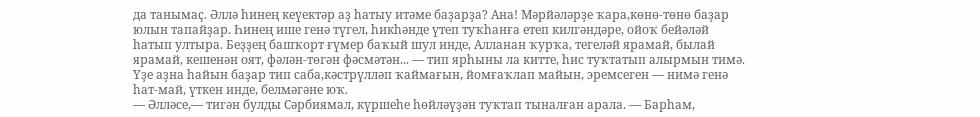да танымаҫ. Әллә һинең кеүектәр аҙ һатыу итәме баҙарҙа? Ана! Мәрйәләрҙе ҡара,көнө-төнө баҙар юлын тапайҙар. Һинең ише генә түгел, һикһәнде үтеп туҡһанға етеп килгәндәре, ойоҡ бейәләй һатып ултыра. Беҙҙең башҡорт ғүмер баҡый шул инде, Алланан ҡурҡа, тегеләй ярамай, былай ярамай, кешенән оят, фәлән-төгән фәсмәтән... — тип ярһыны ла китте, һис туҡтатып алырмын тимә. Үҙе аҙна һайын баҙар тип саба,кәстрүлләп ҡаймағын, йомғаҡлап майын, эремсеген — нимә генә һат-май, үткен инде, белмәгәне юҡ.
— Әлләсе,— тигән булды Сәрбиямал, күршеһе һөйләүҙән туҡтап тыналған арала. — Барһам,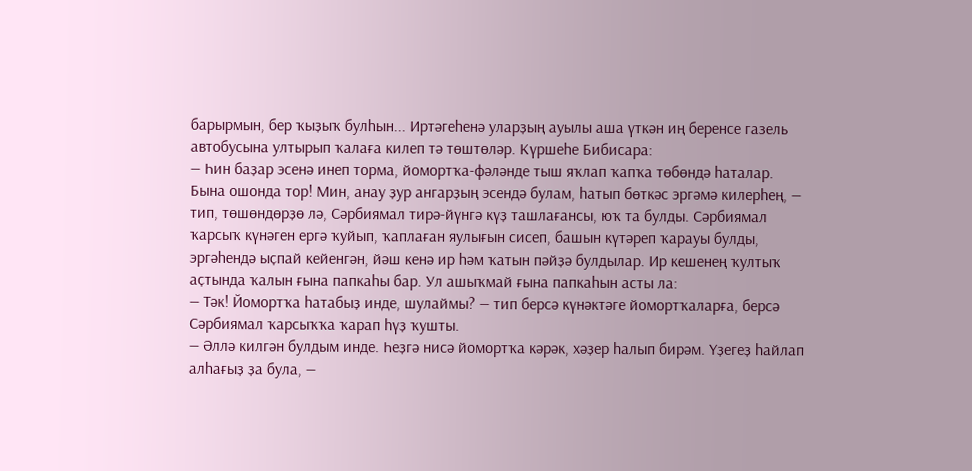барырмын, бер ҡыҙыҡ булһын... Иртәгеһенә уларҙың ауылы аша үткән иң беренсе газель автобусына ултырып ҡалаға килеп тә төштөләр. Күршеһе Бибисара:
— Һин баҙар эсенә инеп торма, йомортҡа-фәләнде тыш яҡлап ҡапҡа төбөндә һаталар. Бына ошонда тор! Мин, анау ҙур ангарҙың эсендә булам, һатып бөткәс эргәмә килерһең, — тип, төшөндөрҙө лә, Сәрбиямал тирә-йүнгә күҙ ташлағансы, юҡ та булды. Сәрбиямал ҡарсыҡ күнәген ергә ҡуйып, ҡаплаған яулығын сисеп, башын күтәреп ҡарауы булды, эргәһендә ыҫпай кейенгән, йәш кенә ир һәм ҡатын пәйҙә булдылар. Ир кешенең ҡултыҡ аҫтында ҡалын ғына папкаһы бар. Ул ашыҡмай ғына папкаһын асты ла:
— Тәк! Йомортҡа һатабыҙ инде, шулаймы? — тип берсә күнәктәге йомортҡаларға, берсә Сәрбиямал ҡарсыҡҡа ҡарап һүҙ ҡушты.
— Әллә килгән булдым инде. Һеҙгә нисә йомортҡа кәрәк, хәҙер һалып бирәм. Үҙегеҙ һайлап алһағыҙ ҙа була, —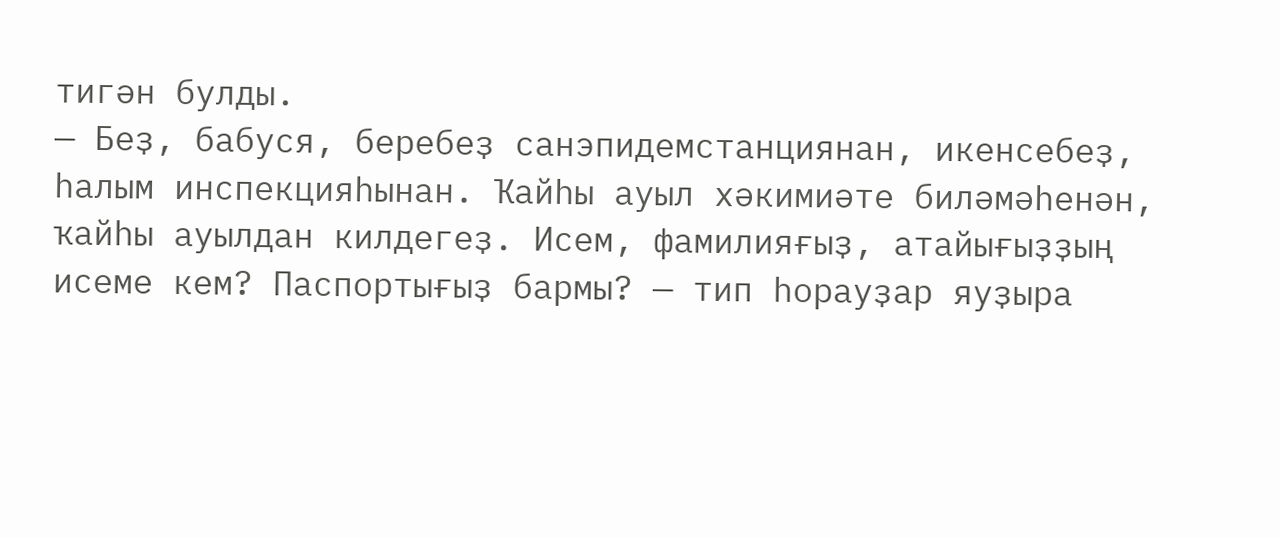тигән булды.
— Беҙ, бабуся, беребеҙ санэпидемстанциянан, икенсебеҙ, һалым инспекцияһынан. Ҡайһы ауыл хәкимиәте биләмәһенән, ҡайһы ауылдан килдегеҙ. Исем, фамилияғыҙ, атайығыҙҙың исеме кем? Паспортығыҙ бармы? — тип һорауҙар яуҙыра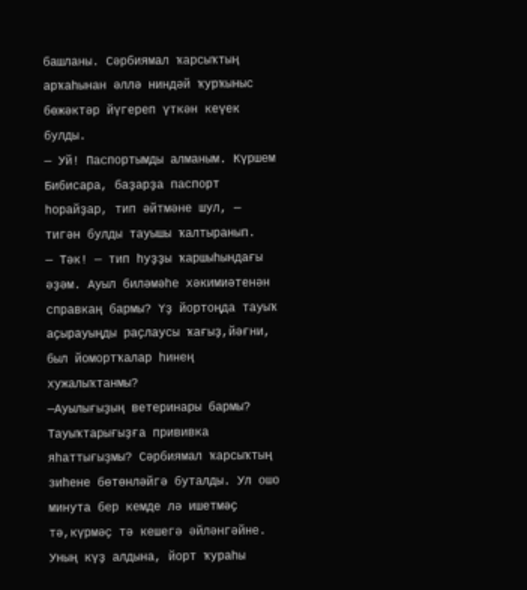башланы. Сәрбиямал ҡарсыҡтың арҡаһынан әллә ниндәй ҡурҡыныс бөжәктәр йүгереп үткән кеүек булды.
— Уй! Паспортымды алманым. Күршем Бибисара, баҙарҙа паспорт һорайҙар, тип әйтмәне шул, — тигән булды тауышы ҡалтыранып.
— Тәк! — тип һуҙҙы ҡаршыһындағы әҙәм. Ауыл биләмәһе хәкимиәтенән справкаң бармы? Үҙ йортоңда тауыҡ аҫырауыңды раҫлаусы ҡағыҙ,йәғни, был йомортҡалар һинең хужалыҡтанмы?
—Ауылығыҙың ветеринары бармы? Тауыҡтарығыҙға прививка яһаттығыҙмы? Сәрбиямал ҡарсыҡтың зиһене бөтөнләйгә буталды. Ул ошо минута бер кемде лә ишетмәҫ тә,күрмәҫ тә кешегә әйләнгәйне. Уның күҙ алдына, йорт ҡураһы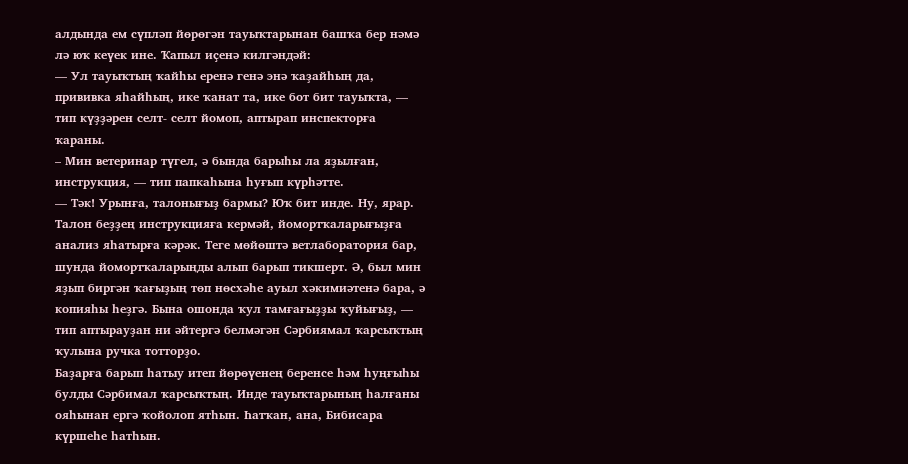алдында ем сүпләп йөрөгән тауыҡтарынан башҡа бер нәмә лә юҡ кеүек ине. Ҡапыл иҫенә килгәндәй:
— Ул тауыҡтың ҡайһы еренә генә энә ҡаҙайһың да, прививка яһайһың, ике ҡанат та, ике бот бит тауыҡта, — тип күҙҙәрен селт- селт йомоп, аптырап инспекторға ҡараны.
– Мин ветеринар түгел, ә бында барыһы ла яҙылған, инструкция, — тип папкаһына һуғып күрһәтте.
— Тәк! Урынға, талонығыҙ бармы? Юҡ бит инде. Ну, ярар. Талон беҙҙең инструкцияға кермәй, йомортҡаларығыҙға анализ яһатырға кәрәк. Теге мөйөштә ветлаборатория бар, шунда йомортҡаларыңды алып барып тикшерт. Ә, был мин яҙып биргән ҡағыҙың төп нөсхәһе ауыл хәкимиәтенә бара, ә копияһы һеҙгә. Бына ошонда ҡул тамғағыҙҙы ҡуйығыҙ, — тип аптырауҙан ни әйтергә белмәгән Сәрбиямал ҡарсыҡтың ҡулына ручка тотторҙо.
Баҙарға барып һатыу итеп йөрөүенең беренсе һәм һуңғыһы булды Сәрбимал ҡарсыҡтың. Инде тауыҡтарының һалғаны ояһынан ергә ҡойолоп ятһын. Һатҡан, ана, Бибисара күршеһе һатһын.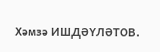Хәмзә ИШДӘҮЛӘТОВ.